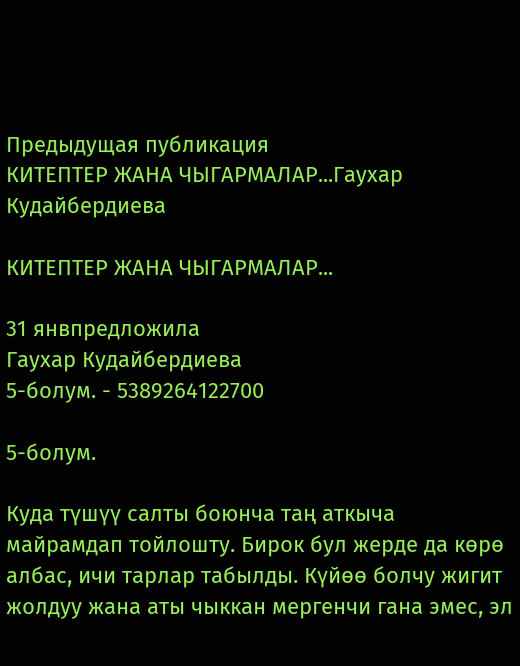Предыдущая публикация
КИТЕПТЕР ЖАНА ЧЫГАРМАЛАР...Гаухар Кудайбердиева

КИТЕПТЕР ЖАНА ЧЫГАРМАЛАР...

31 янвпредложила
Гаухар Кудайбердиева
5-болум. - 5389264122700

5-болум.

Куда түшүү салты боюнча таң аткыча майрамдап тойлошту. Бирок бул жерде да көрө албас, ичи тарлар табылды. Күйөө болчу жигит жолдуу жана аты чыккан мергенчи гана эмес, эл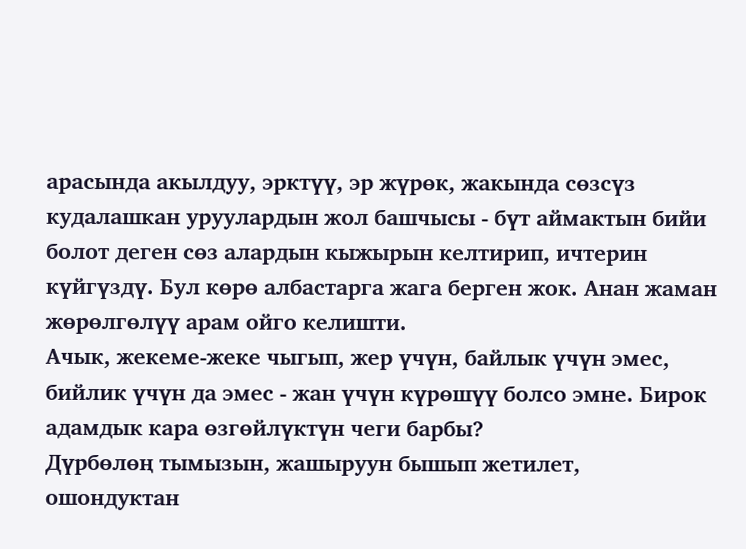арасында акылдуу, эрктүү, эр жүрөк, жакында сөзсүз кудалашкан уруулардын жол башчысы - бүт аймактын бийи болот деген сөз алардын кыжырын келтирип, ичтерин күйгүздү. Бул көрө албастарга жага берген жок. Анан жаман жөрөлгөлүү арам ойго келишти.
Ачык, жекеме-жеке чыгып, жер үчүн, байлык үчүн эмес, бийлик үчүн да эмес - жан үчүн күрөшүү болсо эмне. Бирок адамдык кара өзгөйлүктүн чеги барбы?
Дүрбөлөң тымызын, жашыруун бышып жетилет, ошондуктан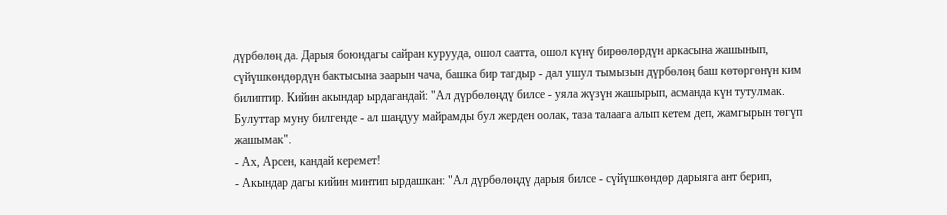дүрбөлөң да. Дарыя боюндагы сайран курууда, ошол саатта, ошол күнү бирөөлөрдүн аркасына жашынып, сүйүшкөндөрдүн бактысына заарын чача, башка бир тагдыр - дал ушул тымызын дүрбөлөң баш көтөргөнүн ким билиптир. Кийин акындар ырдагандай: "Ал дүрбөлөңдү билсе - уяла жүзүн жашырып, асманда күн тутулмак. Булуттар муну билгенде - ал шаңдуу майрамды бул жерден оолак, таза талаага алып кетем деп, жамгырын төгүп жашымак".
- Ах, Арсен, кандай керемет!
- Акындар дагы кийин минтип ырдашкан: "Ал дүрбөлөңдү дарыя билсе - сүйүшкөндөр дарыяга ант берип,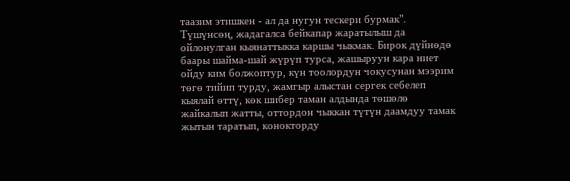таазим этишкен - ал да нугун тескери бурмак". Түшүнсөң, жадагалса бейкапар жаратылыш да ойлонулган кыянаттыкка каршы чыкмак. Бирок дүйнөдө баары шайма-шай жүрүп турса, жашыруун кара ниет ойду ким болжоптур, күн тоолордун чокусунан мээрим төгө тийип турду, жамгыр алыстан сергек себелеп кыялай өттү, көк шибер таман алдында төшөлө жайкалып жатты, оттордон чыккан түтүн даамдуу тамак жытын таратып, конокторду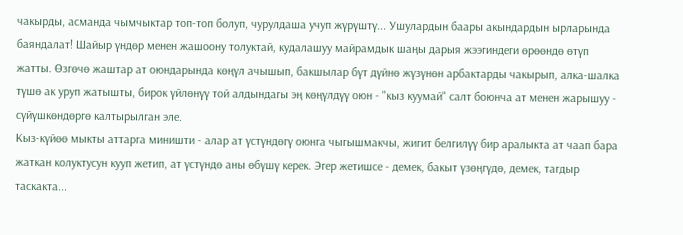чакырды, асманда чымчыктар топ-топ болуп, чурулдаша учуп жүрүштү... Ушулардын баары акындардын ырларында баяндалат! Шайыр үндөр менен жашоону толуктай, кудалашуу майрамдык шаңы дарыя жээгиндеги өрөөндө өтүп жатты. Өзгөчө жаштар ат оюндарында көңүл ачышып, бакшылар бүт дүйнө жүзүнөн арбактарды чакырып, алка-шалка түшө ак уруп жатышты, бирок үйлөнүү той алдындагы эң көңүлдүү оюн - "кыз куумай" салт боюнча ат менен жарышуу - сүйүшкөндөргө калтырылган эле.
Кыз-күйөө мыкты аттарга миништи - алар ат үстүндөгү оюнга чыгышмакчы, жигит белгилүү бир аралыкта ат чаап бара жаткан колуктусун кууп жетип, ат үстүндө аны өбүшү керек. Эгер жетишсе - демек, бакыт үзөңгүдө, демек, тагдыр таскакта...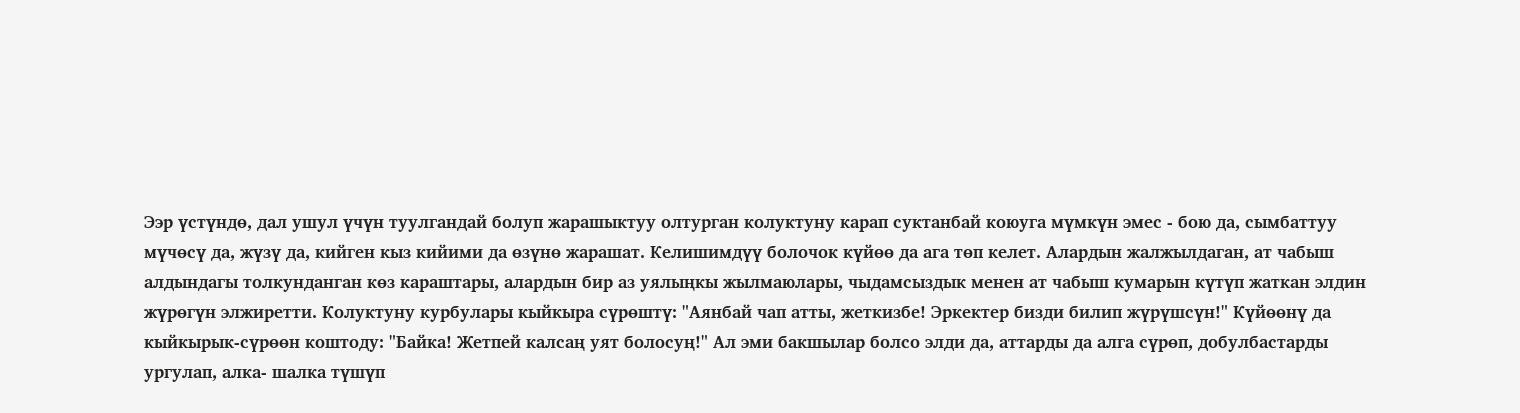Ээр үстүндө, дал ушул үчүн туулгандай болуп жарашыктуу олтурган колуктуну карап суктанбай коюуга мүмкүн эмес - бою да, сымбаттуу мүчөсү да, жүзү да, кийген кыз кийими да өзүнө жарашат. Келишимдүү болочок күйөө да ага төп келет. Алардын жалжылдаган, ат чабыш алдындагы толкунданган көз караштары, алардын бир аз уялыңкы жылмаюлары, чыдамсыздык менен ат чабыш кумарын күтүп жаткан элдин жүрөгүн элжиретти. Колуктуну курбулары кыйкыра сүрөштү: "Аянбай чап атты, жеткизбе! Эркектер бизди билип жүрүшсүн!" Күйөөнү да кыйкырык-сүрөөн коштоду: "Байка! Жетпей калсаң уят болосуң!" Ал эми бакшылар болсо элди да, аттарды да алга сүрөп, добулбастарды ургулап, алка- шалка түшүп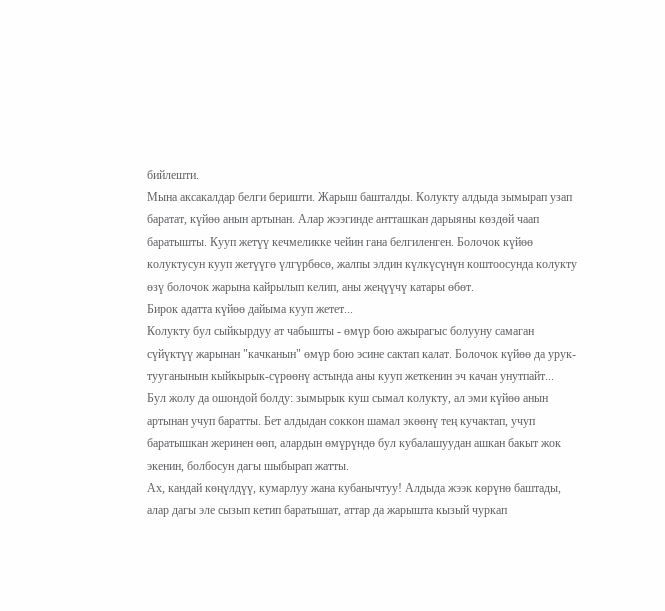бийлешти.
Мына аксакалдар белги беришти. Жарыш башталды. Колукту алдыда зымырап узап баратат, күйөө анын артынан. Алар жээгинде антташкан дарыяны көздөй чаап баратышты. Кууп жетүү кечмеликке чейин гана белгиленген. Болочок күйөө колуктусун кууп жетүүгө үлгүрбөсө, жалпы элдин күлкүсүнүн коштоосунда колукту өзү болочок жарына кайрылып келип, аны жеңүүчү катары өбөт.
Бирок адатта күйөө дайыма кууп жетет...
Колукту бул сыйкырдуу ат чабышты - өмүр бою ажырагыс болууну самаган сүйүктүү жарынан "качканын" өмүр бою эсине сактап калат. Болочок күйөө да урук-тууганынын кыйкырык-сүрөөнү астында аны кууп жеткенин эч качан унутпайт...
Бул жолу да ошондой болду: зымырык куш сымал колукту, ал эми күйөө анын артынан учуп баратты. Бет алдыдан соккон шамал экөөнү тең кучактап, учуп баратышкан жеринен өөп, алардын өмүрүндө бул кубалашуудан ашкан бакыт жок экенин, болбосун дагы шыбырап жатты.
Ах, кандай көңүлдүү, кумарлуу жана кубанычтуу! Алдыда жээк көрүнө баштады, алар дагы эле сызып кетип баратышат, аттар да жарышта кызый чуркап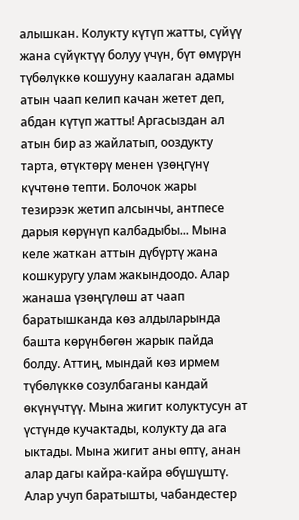алышкан. Колукту күтүп жатты, сүйүү жана сүйүктүү болуу үчүн, бүт өмүрүн түбөлүккө кошууну каалаган адамы атын чаап келип качан жетет деп, абдан күтүп жатты! Аргасыздан ал атын бир аз жайлатып, ооздукту тарта, өтүктөрү менен үзөңгүнү күчтөнө тепти. Болочок жары тезирээк жетип алсынчы, антпесе дарыя көрүнүп калбадыбы... Мына келе жаткан аттын дүбүртү жана кошкуругу улам жакындоодо. Алар жанаша үзөңгүлөш ат чаап баратышканда көз алдыларында башта көрүнбөгөн жарык пайда болду. Аттиң, мындай көз ирмем түбөлүккө созулбаганы кандай өкүнүчтүү. Мына жигит колуктусун ат үстүндө кучактады, колукту да ага ыктады. Мына жигит аны өптү, анан алар дагы кайра-кайра өбүшүштү. Алар учуп баратышты, чабандестер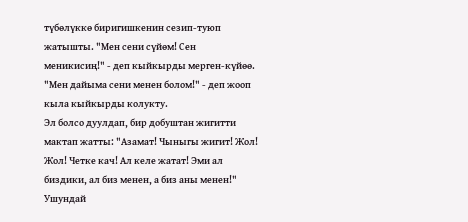түбөлүккө биригишкенин сезип-туюп жатышты. "Мен сени сүйөм! Сен меникисиң!" - деп кыйкырды мерген-күйөө. "Мен дайыма сени менен болом!" - деп жооп кыла кыйкырды колукту.
Эл болсо дуулдап, бир добуштан жигитти мактап жатты: "Азамат! Чыныгы жигит! Жол! Жол! Четке кач! Ал келе жатат! Эми ал биздики, ал биз менен, а биз аны менен!" Ушундай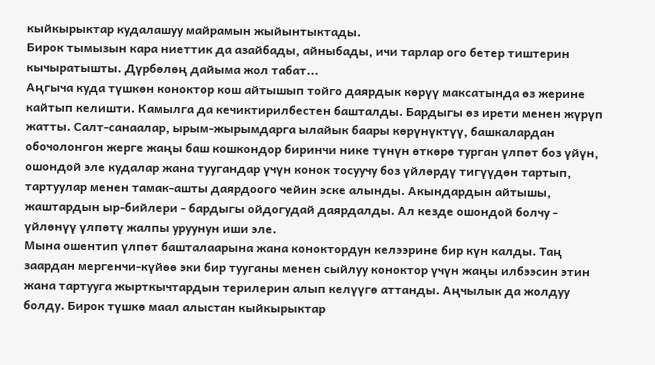кыйкырыктар кудалашуу майрамын жыйынтыктады.
Бирок тымызын кара ниеттик да азайбады, айныбады, ичи тарлар ого бетер тиштерин кычыратышты. Дүрбөлөң дайыма жол табат...
Аңгыча куда түшкөн коноктор кош айтышып тойго даярдык көрүү максатында өз жерине кайтып келишти. Камылга да кечиктирилбестен башталды. Бардыгы өз ирети менен жүрүп жатты. Салт-санаалар, ырым-жырымдарга ылайык баары көрүнүктүү, башкалардан обочолонгон жерге жаңы баш кошкондор биринчи нике түнүн өткөрө турган үлпөт боз үйүн, ошондой эле кудалар жана туугандар үчүн конок тосуучу боз үйлөрдү тигүүдөн тартып, тартуулар менен тамак-ашты даярдоого чейин эске алынды. Акындардын айтышы, жаштардын ыр-бийлери - бардыгы ойдогудай даярдалды. Ал кезде ошондой болчу - үйлөнүү үлпөтү жалпы уруунун иши эле.
Мына ошентип үлпөт башталаарына жана коноктордун келээрине бир күн калды. Таң заардан мергенчи-күйөө эки бир тууганы менен сыйлуу коноктор үчүн жаңы илбээсин этин жана тартууга жырткычтардын терилерин алып келүүгө аттанды. Аңчылык да жолдуу болду. Бирок түшкө маал алыстан кыйкырыктар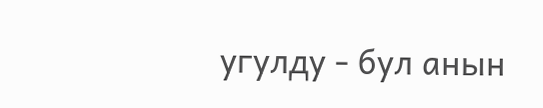угулду - бул анын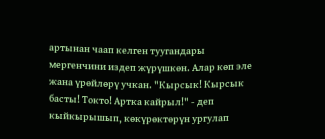артынан чаап келген туугандары мергенчини издеп жүрүшкөн. Алар көп эле жана үрөйлөрү учкан. "Кырсык! Кырсык басты! Токто! Артка кайрыл!" - деп кыйкырышып, көкүрөктөрүн ургулап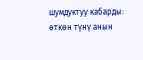шумдуктуу кабарды: өткөн түнү анын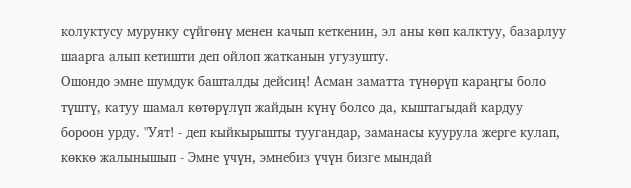колуктусу мурунку сүйгөнү менен качып кеткенин, эл аны көп калктуу, базарлуу шаарга алып кетишти деп ойлоп жатканын угузушту.
Ошондо эмне шумдук башталды дейсиң! Асман заматта түнөрүп караңгы боло түштү, катуу шамал көтөрүлүп жайдын күнү болсо да, кыштагыдай кардуу бороон урду. "Уят! - деп кыйкырышты туугандар, заманасы куурула жерге кулап, көккө жалынышып - Эмне үчүн, эмнебиз үчүн бизге мындай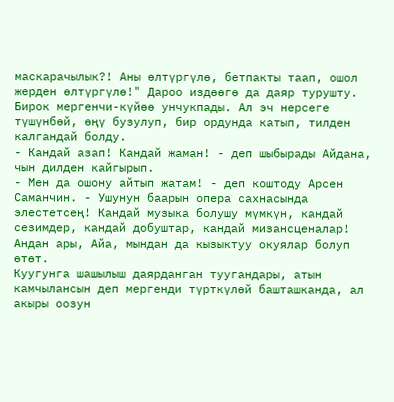маскарачылык?! Аны өлтүргүлө, бетпакты таап, ошол жерден өлтүргүлө!" Дароо издөөгө да даяр турушту. Бирок мергенчи-күйөө унчукпады. Ал эч нерсеге түшүнбөй, өңү бузулуп, бир ордунда катып, тилден калгандай болду.
- Кандай азап! Кандай жаман! - деп шыбырады Айдана, чын дилден кайгырып.
- Мен да ошону айтып жатам! - деп коштоду Арсен Саманчин. - Ушунун баарын опера сахнасында элестетсең! Кандай музыка болушу мүмкүн, кандай сезимдер, кандай добуштар, кандай мизансценалар! Андан ары, Айа, мындан да кызыктуу окуялар болуп өтөт.
Куугунга шашылыш даярданган туугандары, атын камчылансын деп мергенди түрткүлөй башташканда, ал акыры оозун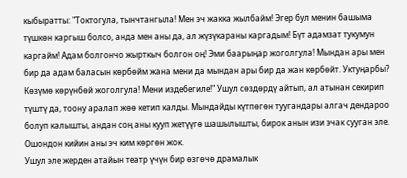кыбыратты: "Токтогула, тынчтангыла! Мен эч жакка жылбайм! Эгер бул менин башыма түшкөн каргыш болсо, анда мен аны да, ал жүзүкараны каргадым! Бүт адамзат тукумун каргайм! Адам болгончо жырткыч болгон оң! Эми баарыңар жоголгула! Мындан ары мен бир да адам баласын көрбөйм жана мени да мындан ары бир да жан көрбөйт. Уктуңарбы? Көзүмө көрүнбөй жоголгула! Мени издебегиле!" Ушул сөздөрдү айтып, ал атынан секирип түштү да, тоону аралап жөө кетип калды. Мындайды күтпөгөн туугандары алгач дендароо болуп калышты, андан соң аны кууп жетүүгө шашылышты, бирок анын изи эчак сууган эле. Ошондон кийин аны эч ким көргөн жок.
Ушул эле жерден атайын театр үчүн бир өзгөчө драмалык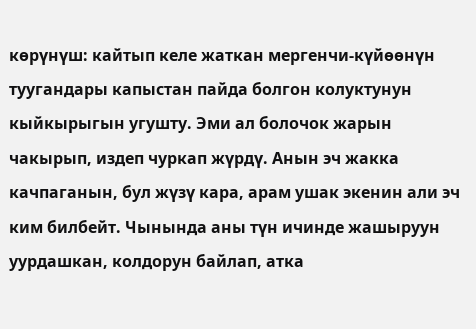көрүнүш: кайтып келе жаткан мергенчи-күйөөнүн туугандары капыстан пайда болгон колуктунун кыйкырыгын угушту. Эми ал болочок жарын чакырып, издеп чуркап жүрдү. Анын эч жакка качпаганын, бул жүзү кара, арам ушак экенин али эч ким билбейт. Чынында аны түн ичинде жашыруун уурдашкан, колдорун байлап, атка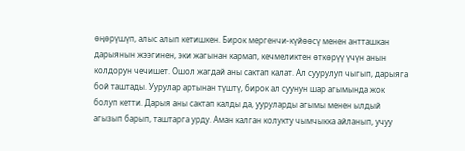өңөрүшүп, алыс алып кетишкен. Бирок мергенчи-күйөөсү менен антташкан дарыянын жээгинен, эки жагынан кармап, кечмеликтен өткөрүү үчүн анын колдорун чечишет. Ошол жагдай аны сактап калат. Ал суурулуп чыгып, дарыяга бой таштады. Уурулар артынан түштү, бирок ал суунун шар агымында жок болуп кетти. Дарыя аны сактап калды да, ууруларды агымы менен ылдый агызып барып, таштарга урду. Аман калган колукту чымчыкка айланып, учуу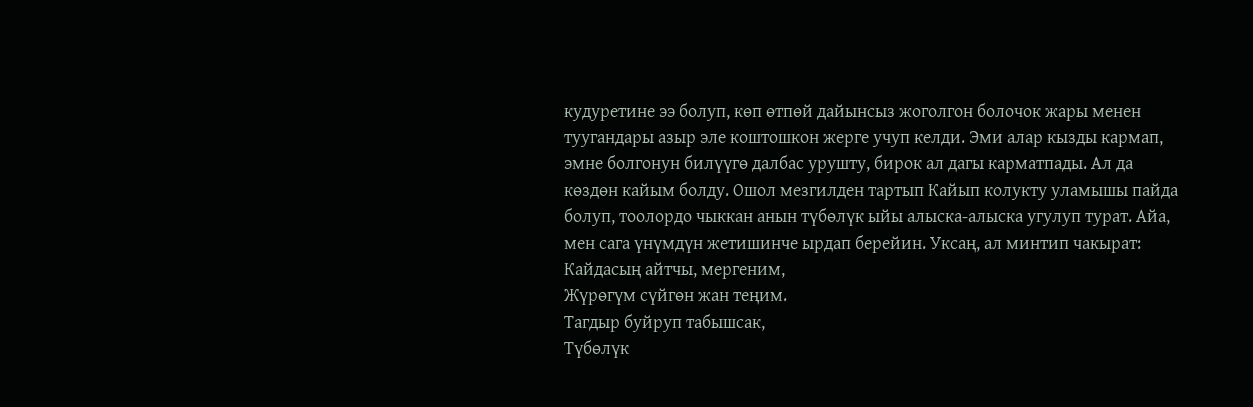кудуретине ээ болуп, көп өтпөй дайынсыз жоголгон болочок жары менен туугандары азыр эле коштошкон жерге учуп келди. Эми алар кызды кармап, эмне болгонун билүүгө далбас урушту, бирок ал дагы карматпады. Ал да көздөн кайым болду. Ошол мезгилден тартып Кайып колукту уламышы пайда болуп, тоолордо чыккан анын түбөлүк ыйы алыска-алыска угулуп турат. Айа, мен сага үнүмдүн жетишинче ырдап берейин. Уксаң, ал минтип чакырат:
Кайдасың айтчы, мергеним,
Жүрөгүм сүйгөн жан теңим.
Тагдыр буйруп табышсак,
Түбөлүк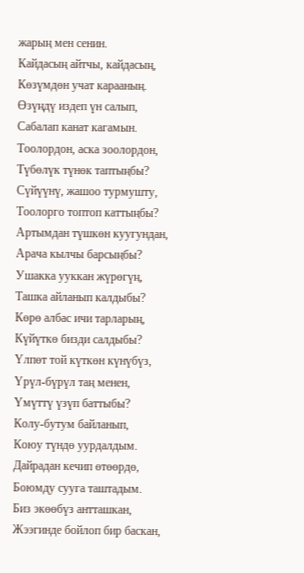жарың мен сенин.
Кайдасың айтчы, кайдасың,
Көзүмдөн учат карааның.
Өзүңдү издеп үн салып,
Сабалап канат кагамын.
Тоолордон, аска зоолордон,
Түбөлүк түнөк таптыңбы?
Сүйүүнү, жашоо турмушту,
Тоолорго топтоп каттыңбы?
Артымдан түшкөн куугундан,
Арача кылчы барсыңбы?
Ушакка ууккан жүрөгүң,
Ташка айланып калдыбы?
Көрө албас ичи тарларың,
Күйүткө бизди салдыбы?
Үлпөт той күткөн күнүбүз,
Үрүл-бүрүл таң менен,
Үмүттү үзүп баттыбы?
Колу-бутум байланып,
Коюу түндө уурдалдым.
Дайрадан кечип өтөөрдө,
Боюмду сууга таштадым.
Биз экөөбүз антташкан,
Жээгинде бойлоп бир баскан,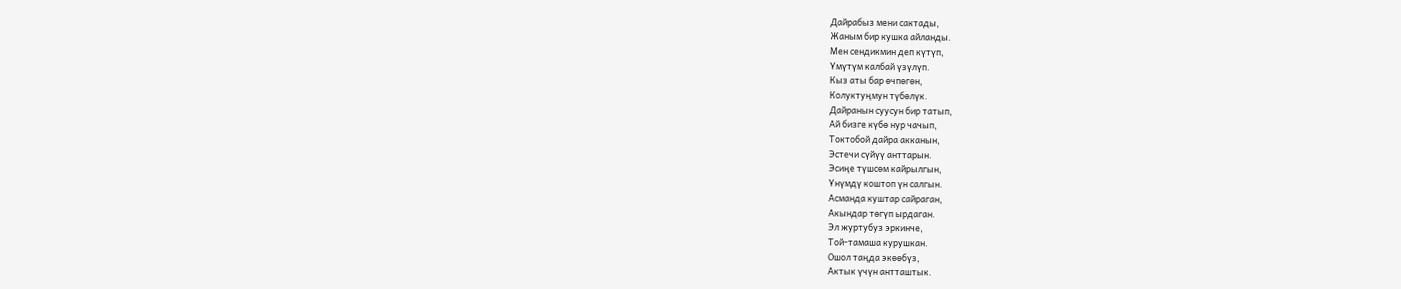Дайрабыз мени сактады,
Жаным бир кушка айланды.
Мен сендикмин деп күтүп,
Үмүтүм калбай үзүлүп.
Кыз аты бар өчпөгөн,
Колуктуңмун түбөлүк.
Дайранын суусун бир татып,
Ай бизге күбө нур чачып,
Токтобой дайра акканын,
Эстечи сүйүү анттарын.
Эсиңе түшсөм кайрылгын,
Үнүмдү коштоп үн салгын.
Асманда куштар сайраган,
Акындар төгүп ырдаган.
Эл журтубуз эркинче,
Той-тамаша курушкан.
Ошол таңда экөөбүз,
Актык үчүн антташтык.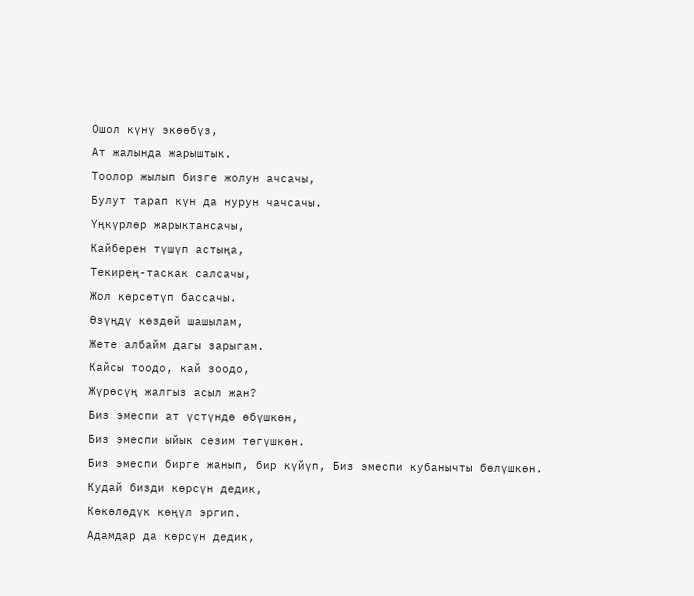Ошол күнү экөөбүз,
Ат жалында жарыштык.
Тоолор жылып бизге жолун ачсачы,
Булут тарап күн да нурун чачсачы.
Үңкүрлөр жарыктансачы,
Кайберен түшүп астыңа,
Текирең-таскак салсачы,
Жол көрсөтүп бассачы.
Өзүңдү көздөй шашылам,
Жете албайм дагы зарыгам.
Кайсы тоодо, кай зоодо,
Жүрөсүң жалгыз асыл жан?
Биз эмеспи ат үстүндө өбүшкөн,
Биз эмеспи ыйык сезим төгүшкөн.
Биз эмеспи бирге жанып, бир күйүп, Биз эмеспи кубанычты бөлүшкөн.
Кудай бизди көрсүн дедик,
Көкөлөдүк көңүл эргип.
Адамдар да көрсүн дедик,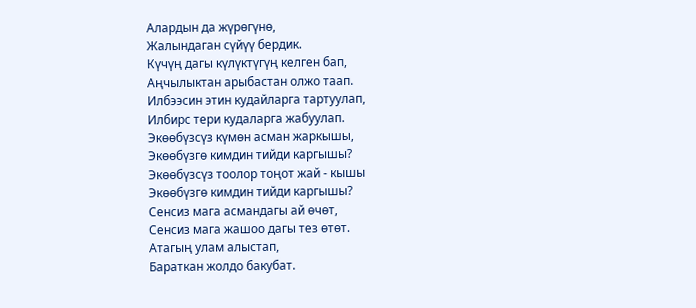Алардын да жүрөгүнө,
Жалындаган сүйүү бердик.
Күчүң дагы күлүктүгүң келген бап,
Аңчылыктан арыбастан олжо таап.
Илбээсин этин кудайларга тартуулап,
Илбирс тери кудаларга жабуулап.
Экөөбүзсүз күмөн асман жаркышы,
Экөөбүзгө кимдин тийди каргышы?
Экөөбүзсүз тоолор тоңот жай - кышы
Экөөбүзгө кимдин тийди каргышы?
Сенсиз мага асмандагы ай өчөт,
Сенсиз мага жашоо дагы тез өтөт.
Атагың улам алыстап,
Бараткан жолдо бакубат.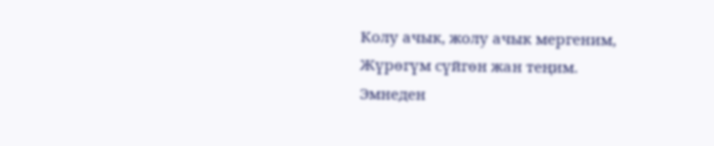Колу ачык, жолу ачык мергеним,
Жүрөгүм сүйгөн жан теңим.
Эмнеден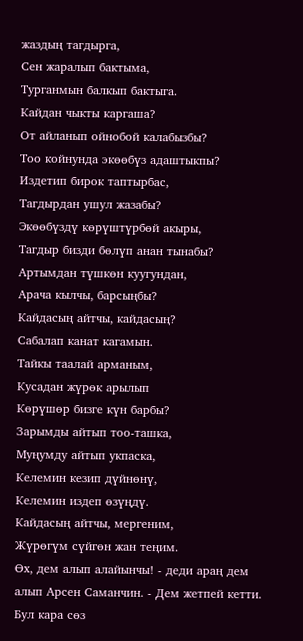жаздың тагдырга,
Сен жаралып бактыма,
Турганмын балкып бактыга.
Кайдан чыкты каргаша?
От айланып ойнобой калабызбы?
Тоо койнунда экөөбүз адаштыкпы?
Издетип бирок таптырбас,
Тагдырдан ушул жазабы?
Экөөбүздү көрүштүрбөй акыры,
Тагдыр бизди бөлүп анан тынабы?
Артымдан түшкөн куугундан,
Арача кылчы, барсыңбы?
Кайдасың айтчы, кайдасың?
Сабалап канат кагамын.
Тайкы таалай арманым,
Кусадан жүрөк арылып
Көрүшөр бизге күн барбы?
Зарымды айтып тоо-ташка,
Муңумду айтып укпаска,
Келемин кезип дүйнөнү,
Келемин издеп өзүңдү.
Кайдасың айтчы, мергеним,
Жүрөгүм сүйгөн жан теңим.
Өх, дем алып алайынчы! - деди араң дем алып Арсен Саманчин. - Дем жетпей кетти. Бул кара сөз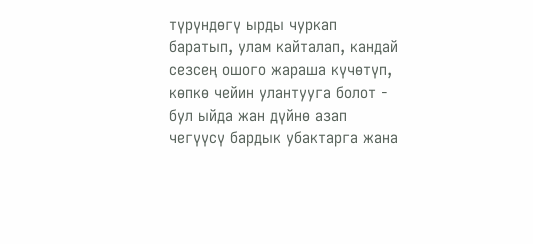түрүндөгү ырды чуркап баратып, улам кайталап, кандай сезсең ошого жараша күчөтүп, көпкө чейин улантууга болот - бул ыйда жан дүйнө азап чегүүсү бардык убактарга жана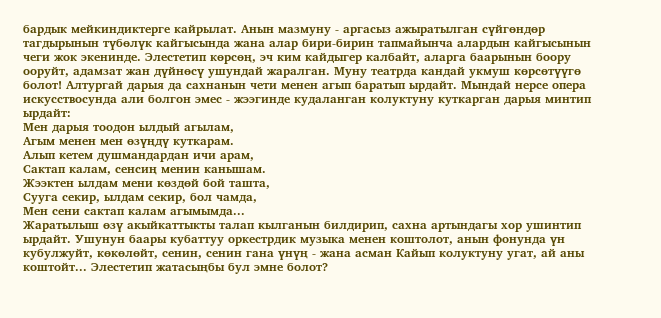бардык мейкиндиктерге кайрылат. Анын мазмуну - аргасыз ажыратылган сүйгөндөр тагдырынын түбөлүк кайгысында жана алар бири-бирин тапмайынча алардын кайгысынын чеги жок экенинде. Элестетип көрсөң, эч ким кайдыгер калбайт, аларга баарынын боору ооруйт, адамзат жан дүйнөсү ушундай жаралган. Муну театрда кандай укмуш көрсөтүүгө болот! Алтургай дарыя да сахнанын чети менен агып баратып ырдайт. Мындай нерсе опера искусствосунда али болгон эмес - жээгинде кудаланган колуктуну куткарган дарыя минтип ырдайт:
Мен дарыя тоодон ылдый агылам,
Агым менен мен өзүңдү куткарам.
Алып кетем душмандардан ичи арам,
Сактап калам, сенсиң менин канышам.
Жээктен ылдам мени көздөй бой ташта,
Сууга секир, ылдам секир, бол чамда,
Мен сени сактап калам агымымда...
Жаратылыш өзү акыйкаттыкты талап кылганын билдирип, сахна артындагы хор ушинтип ырдайт. Ушунун баары кубаттуу оркестрдик музыка менен коштолот, анын фонунда үн кубулжуйт, көкөлөйт, сенин, сенин гана үнүң - жана асман Кайып колуктуну угат, ай аны коштойт... Элестетип жатасыңбы бул эмне болот?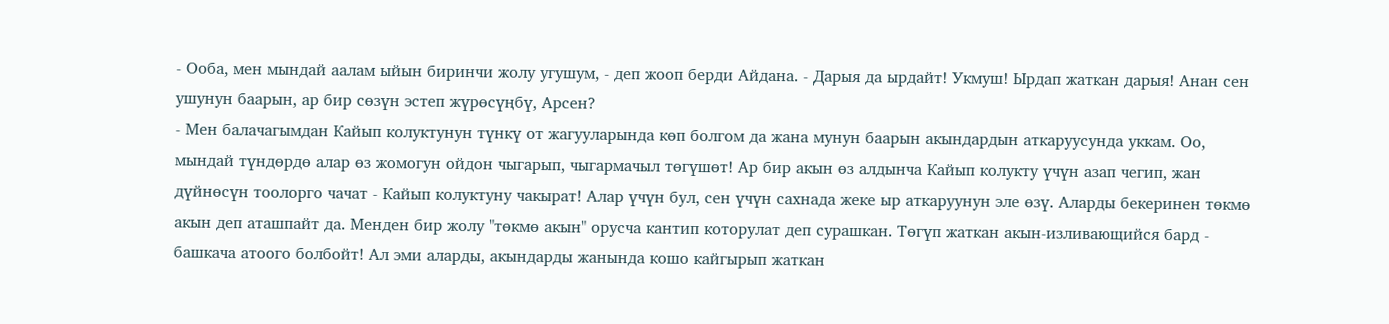- Ооба, мен мындай аалам ыйын биринчи жолу угушум, - деп жооп берди Айдана. - Дарыя да ырдайт! Укмуш! Ырдап жаткан дарыя! Анан сен ушунун баарын, ар бир сөзүн эстеп жүрөсүңбү, Арсен?
- Мен балачагымдан Кайып колуктунун түнкү от жагууларында көп болгом да жана мунун баарын акындардын аткаруусунда уккам. Оо, мындай түндөрдө алар өз жомогун ойдон чыгарып, чыгармачыл төгүшөт! Ар бир акын өз алдынча Кайып колукту үчүн азап чегип, жан дүйнөсүн тоолорго чачат - Кайып колуктуну чакырат! Алар үчүн бул, сен үчүн сахнада жеке ыр аткаруунун эле өзү. Аларды бекеринен төкмө акын деп аташпайт да. Менден бир жолу "төкмө акын" орусча кантип которулат деп сурашкан. Төгүп жаткан акын-изливающийся бард - башкача атоого болбойт! Ал эми аларды, акындарды жанында кошо кайгырып жаткан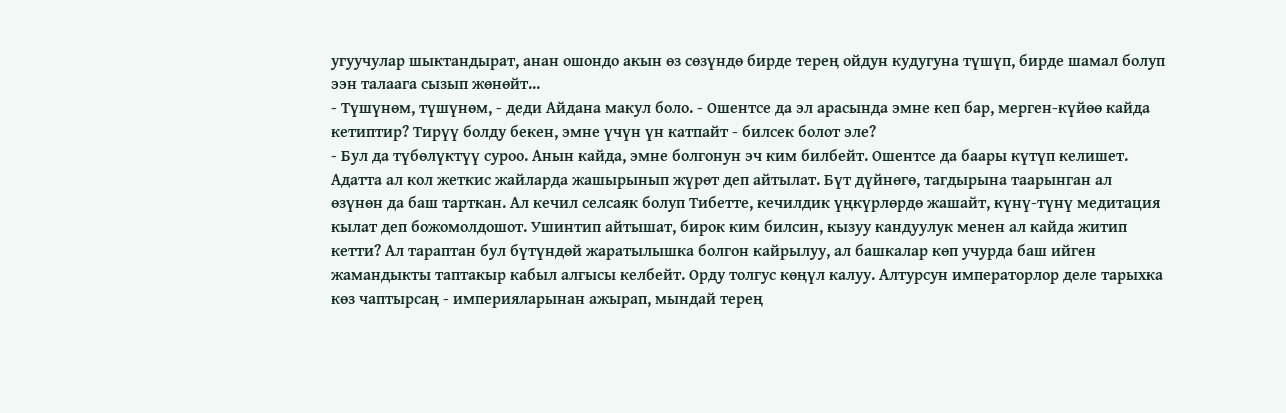угуучулар шыктандырат, анан ошондо акын өз сөзүндө бирде терең ойдун кудугуна түшүп, бирде шамал болуп ээн талаага сызып жөнөйт...
- Түшүнөм, түшүнөм, - деди Айдана макул боло. - Ошентсе да эл арасында эмне кеп бар, мерген-күйөө кайда кетиптир? Тирүү болду бекен, эмне үчүн үн катпайт - билсек болот эле?
- Бул да түбөлүктүү суроо. Анын кайда, эмне болгонун эч ким билбейт. Ошентсе да баары күтүп келишет. Адатта ал кол жеткис жайларда жашырынып жүрөт деп айтылат. Бүт дүйнөгө, тагдырына таарынган ал өзүнөн да баш тарткан. Ал кечил селсаяк болуп Тибетте, кечилдик үңкүрлөрдө жашайт, күнү-түнү медитация кылат деп божомолдошот. Ушинтип айтышат, бирок ким билсин, кызуу кандуулук менен ал кайда житип кетти? Ал тараптан бул бүтүндөй жаратылышка болгон кайрылуу, ал башкалар көп учурда баш ийген жамандыкты таптакыр кабыл алгысы келбейт. Орду толгус көңүл калуу. Алтурсун императорлор деле тарыхка көз чаптырсаң - империяларынан ажырап, мындай терең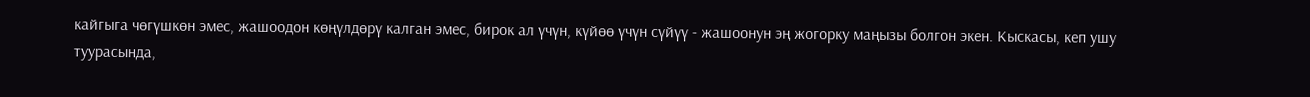кайгыга чөгүшкөн эмес, жашоодон көңүлдөрү калган эмес, бирок ал үчүн, күйөө үчүн сүйүү - жашоонун эң жогорку маңызы болгон экен. Кыскасы, кеп ушу туурасында,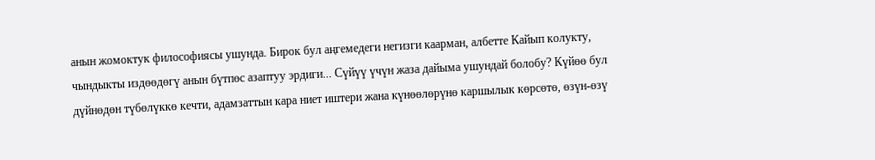анын жомоктук философиясы ушунда. Бирок бул аңгемедеги негизги каарман, албетте Кайып колукту, чындыкты издөөдөгү анын бүтпөс азаптуу эрдиги... Сүйүү үчүн жаза дайыма ушундай болобу? Күйөө бул дүйнөдөн түбөлүккө кечти, адамзаттын кара ниет иштери жана күнөөлөрүнө каршылык көрсөтө, өзүн-өзү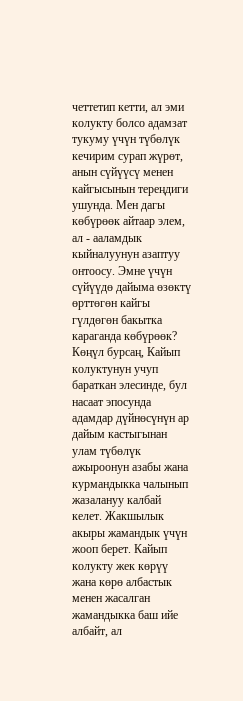четтетип кетти, ал эми колукту болсо адамзат тукуму үчүн түбөлүк кечирим сурап жүрөт, анын сүйүүсү менен кайгысынын тереңдиги ушунда. Мен дагы көбүрөөк айтаар элем, ал - ааламдык кыйналуунун азаптуу онтоосу. Эмне үчүн сүйүүдө дайыма өзөктү өрттөгөн кайгы гүлдөгөн бакытка караганда көбүрөөк?
Көңүл бурсаң, Кайып колуктунун учуп бараткан элесинде, бул насаат эпосунда адамдар дүйнөсүнүн ар дайым кастыгынан улам түбөлүк ажыроонун азабы жана курмандыкка чалынып жазалануу калбай келет. Жакшылык акыры жамандык үчүн жооп берет. Кайып колукту жек көрүү жана көрө албастык менен жасалган жамандыкка баш ийе албайт, ал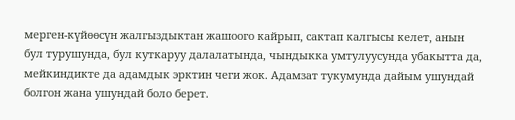мерген-күйөөсүн жалгыздыктан жашоого кайрып, сактап калгысы келет, анын бул турушунда, бул куткаруу далалатында, чындыкка умтулуусунда убакытта да, мейкиндикте да адамдык эрктин чеги жок. Адамзат тукумунда дайым ушундай болгон жана ушундай боло берет.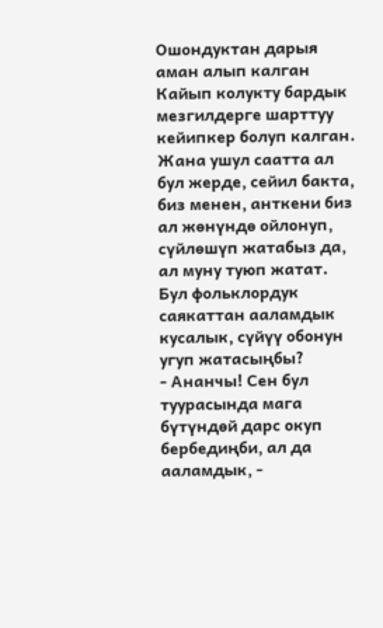Ошондуктан дарыя аман алып калган Кайып колукту бардык мезгилдерге шарттуу кейипкер болуп калган. Жана ушул саатта ал бул жерде, сейил бакта, биз менен, анткени биз ал жөнүндө ойлонуп, сүйлөшүп жатабыз да, ал муну туюп жатат. Бул фольклордук саякаттан ааламдык кусалык, сүйүү обонун угуп жатасыңбы?
- Ананчы! Сен бул туурасында мага бүтүндөй дарс окуп бербедиңби, ал да ааламдык, -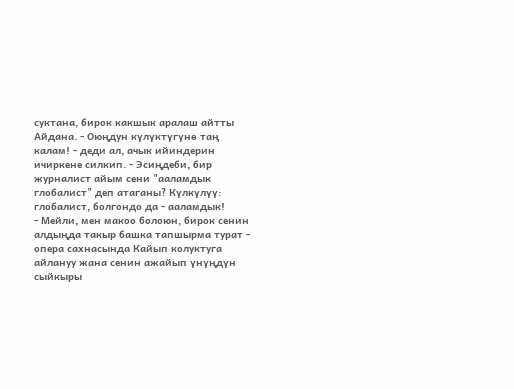суктана, бирок какшык аралаш айтты Айдана. - Оюңдун күлүктүгүнө таң калам! - деди ал, ачык ийиндерин ичиркене силкип. - Эсиңдеби, бир журналист айым сени "ааламдык глобалист" деп атаганы? Күлкүлүү: глобалист, болгондо да - ааламдык!
- Мейли, мен макоо болоюн, бирок сенин алдыңда такыр башка тапшырма турат - опера сахнасында Кайып колуктуга айлануу жана сенин ажайып үнүңдүн сыйкыры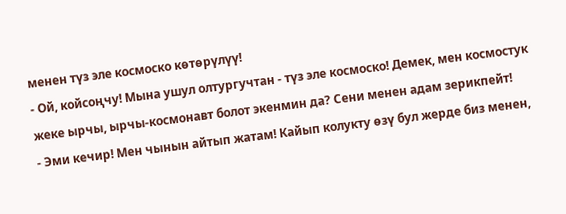менен түз эле космоско көтөрүлүү!
- Ой, койсоңчу! Мына ушул олтургучтан - түз эле космоско! Демек, мен космостук жеке ырчы, ырчы-космонавт болот экенмин да? Сени менен адам зерикпейт!
- Эми кечир! Мен чынын айтып жатам! Кайып колукту өзү бул жерде биз менен,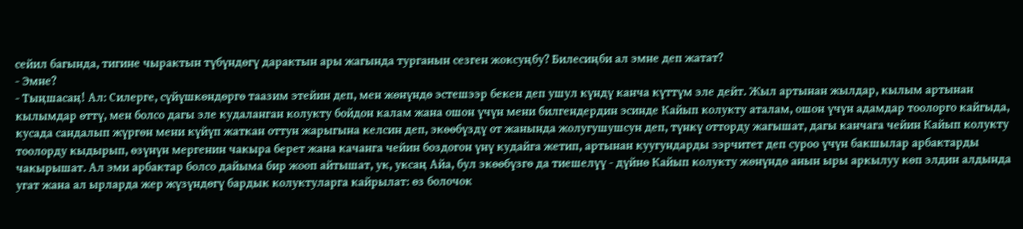сейил багында, тигине чырактын түбүндөгү дарактын ары жагында турганын сезген жоксуңбу? Билесиңби ал эмне деп жатат?
- Эмне?
- Тыңшасаң! Ал: Силерге, сүйүшкөндөргө таазим этейин деп, мен жөнүндө эстешээр бекен деп ушул күндү канча күттүм эле дейт. Жыл артынан жылдар, кылым артынан кылымдар өттү, мен болсо дагы эле кудаланган колукту бойдон калам жана ошон үчүн мени билгендердин эсинде Кайып колукту аталам, ошон үчүн адамдар тоолорго кайгыда, кусада сандалып жүргөн мени күйүп жаткан оттун жарыгына келсин деп, экөөбүздү от жанында жолугушушсун деп, түнкү отторду жагышат, дагы канчага чейин Кайып колукту тоолорду кыдырып, өзүнүн мергенин чакыра берет жана качанга чейин боздогон үнү кудайга жетип, артынан куугундарды ээрчитет деп суроо үчүн бакшылар арбактарды чакырышат. Ал эми арбактар болсо дайыма бир жооп айтышат, ук, уксаң Айа, бул экөөбүзгө да тиешелүү - дүйнө Кайып колукту жөнүндө анын ыры аркылуу көп элдин алдында угат жана ал ырларда жер жүзүндөгү бардык колуктуларга кайрылат: өз болочок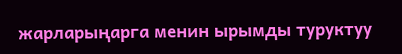жарларыңарга менин ырымды туруктуу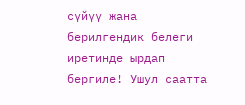сүйүү жана берилгендик белеги иретинде ырдап бергиле! Ушул саатта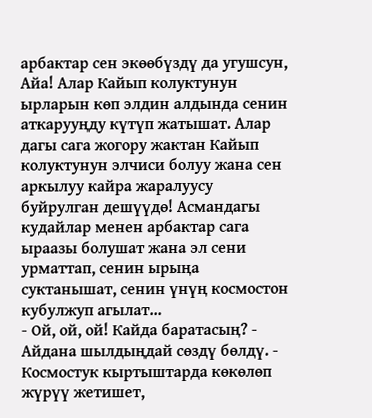арбактар сен экөөбүздү да угушсун, Айа! Алар Кайып колуктунун ырларын көп элдин алдында сенин аткарууңду күтүп жатышат. Алар дагы сага жогору жактан Кайып колуктунун элчиси болуу жана сен аркылуу кайра жаралуусу буйрулган дешүүдө! Асмандагы кудайлар менен арбактар сага ыраазы болушат жана эл сени урматтап, сенин ырыңа суктанышат, сенин үнүң космостон кубулжуп агылат...
- Ой, ой, ой! Кайда баратасың? - Айдана шылдыңдай сөздү бөлдү. - Космостук кыртыштарда көкөлөп жүрүү жетишет,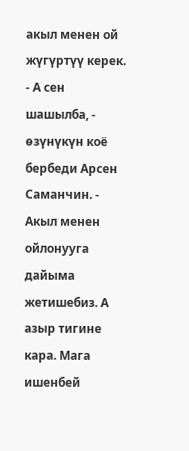акыл менен ой жүгүртүү керек.
- А сен шашылба, - өзүнүкүн коё бербеди Арсен Саманчин. - Акыл менен ойлонууга дайыма жетишебиз. А азыр тигине кара. Мага ишенбей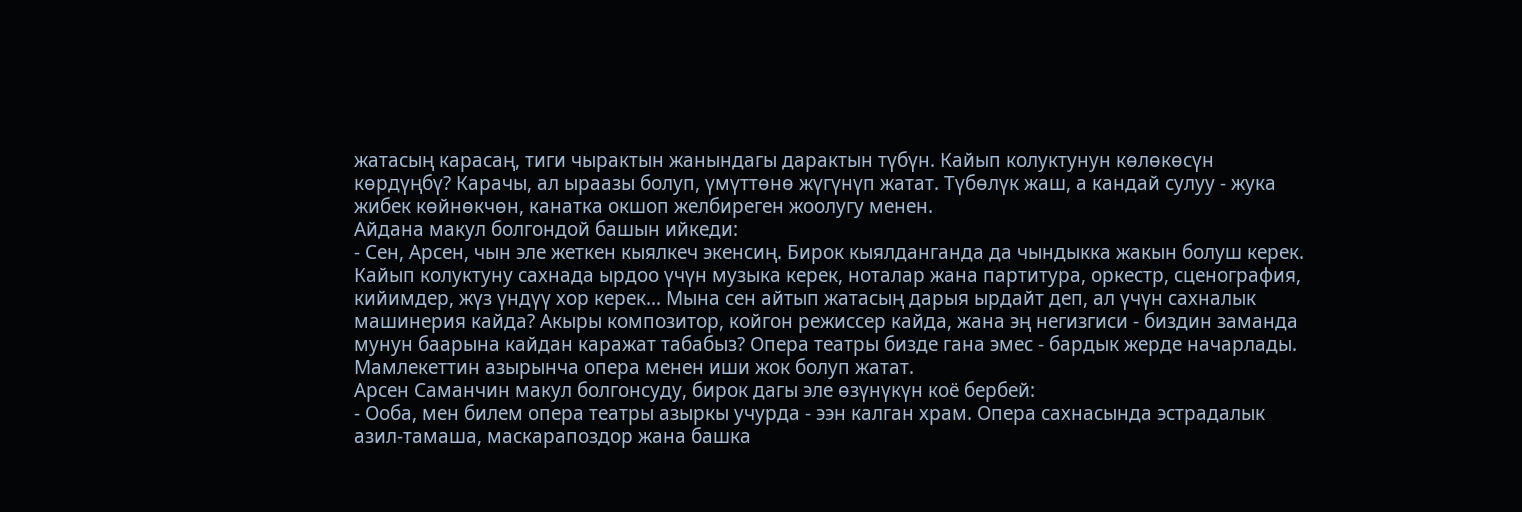жатасың карасаң, тиги чырактын жанындагы дарактын түбүн. Кайып колуктунун көлөкөсүн көрдүңбү? Карачы, ал ыраазы болуп, үмүттөнө жүгүнүп жатат. Түбөлүк жаш, а кандай сулуу - жука жибек көйнөкчөн, канатка окшоп желбиреген жоолугу менен.
Айдана макул болгондой башын ийкеди:
- Сен, Арсен, чын эле жеткен кыялкеч экенсиң. Бирок кыялданганда да чындыкка жакын болуш керек. Кайып колуктуну сахнада ырдоо үчүн музыка керек, ноталар жана партитура, оркестр, сценография, кийимдер, жүз үндүү хор керек... Мына сен айтып жатасың дарыя ырдайт деп, ал үчүн сахналык машинерия кайда? Акыры композитор, койгон режиссер кайда, жана эң негизгиси - биздин заманда мунун баарына кайдан каражат табабыз? Опера театры бизде гана эмес - бардык жерде начарлады. Мамлекеттин азырынча опера менен иши жок болуп жатат.
Арсен Саманчин макул болгонсуду, бирок дагы эле өзүнүкүн коё бербей:
- Ооба, мен билем опера театры азыркы учурда - ээн калган храм. Опера сахнасында эстрадалык азил-тамаша, маскарапоздор жана башка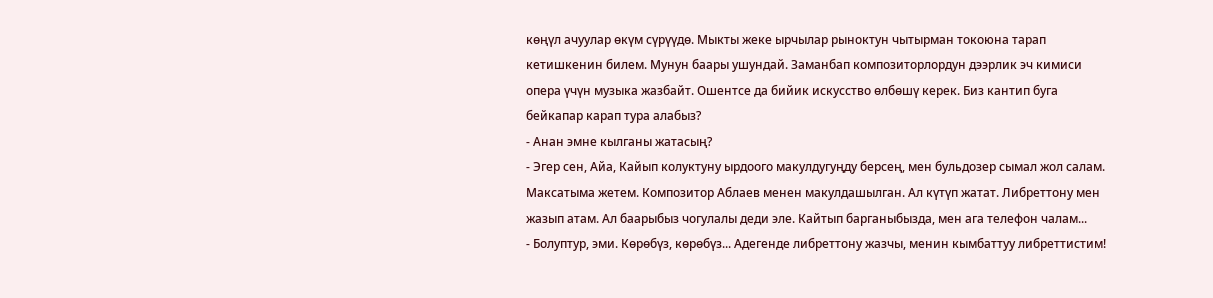көңүл ачуулар өкүм сүрүүдө. Мыкты жеке ырчылар рыноктун чытырман токоюна тарап кетишкенин билем. Мунун баары ушундай. Заманбап композиторлордун дээрлик эч кимиси опера үчүн музыка жазбайт. Ошентсе да бийик искусство өлбөшү керек. Биз кантип буга бейкапар карап тура алабыз?
- Анан эмне кылганы жатасың?
- Эгер сен, Айа, Кайып колуктуну ырдоого макулдугуңду берсең, мен бульдозер сымал жол салам. Максатыма жетем. Композитор Аблаев менен макулдашылган. Ал күтүп жатат. Либреттону мен жазып атам. Ал баарыбыз чогулалы деди эле. Кайтып барганыбызда, мен ага телефон чалам...
- Болуптур, эми. Көрөбүз, көрөбүз... Адегенде либреттону жазчы, менин кымбаттуу либреттистим!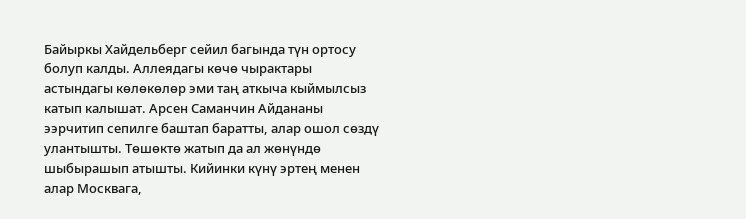Байыркы Хайдельберг сейил багында түн ортосу болуп калды. Аллеядагы көчө чырактары астындагы көлөкөлөр эми таң аткыча кыймылсыз катып калышат. Арсен Саманчин Айдананы ээрчитип сепилге баштап баратты, алар ошол сөздү улантышты. Төшөктө жатып да ал жөнүндө шыбырашып атышты. Кийинки күнү эртең менен алар Москвага,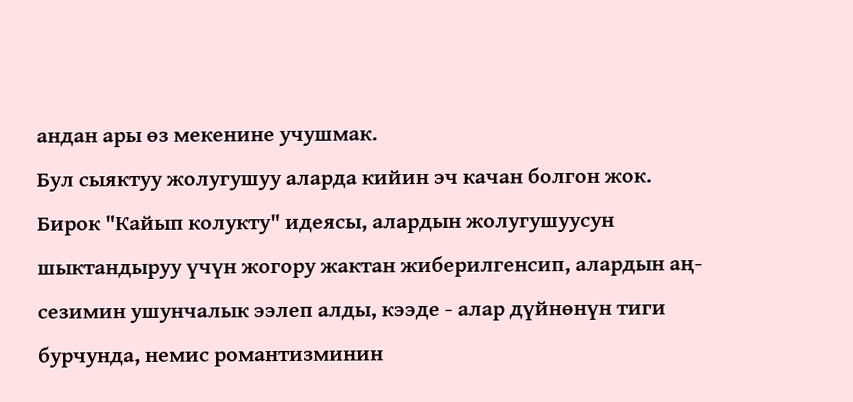андан ары өз мекенине учушмак.
Бул сыяктуу жолугушуу аларда кийин эч качан болгон жок. Бирок "Кайып колукту" идеясы, алардын жолугушуусун шыктандыруу үчүн жогору жактан жиберилгенсип, алардын аң-сезимин ушунчалык ээлеп алды, кээде - алар дүйнөнүн тиги бурчунда, немис романтизминин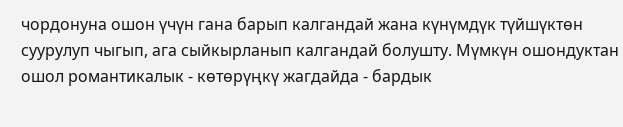чордонуна ошон үчүн гана барып калгандай жана күнүмдүк түйшүктөн суурулуп чыгып, ага сыйкырланып калгандай болушту. Мүмкүн ошондуктан ошол романтикалык - көтөрүңкү жагдайда - бардык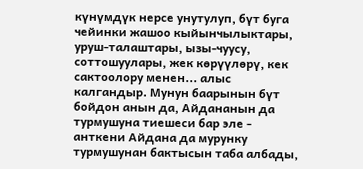күнүмдүк нерсе унутулуп, бүт буга чейинки жашоо кыйынчылыктары, уруш-талаштары, ызы-чуусу, соттошуулары, жек көрүүлөрү, кек сактоолору менен... алыс калгандыр. Мунун баарынын бүт бойдон анын да, Айдананын да турмушуна тиешеси бар эле - анткени Айдана да мурунку турмушунан бактысын таба албады,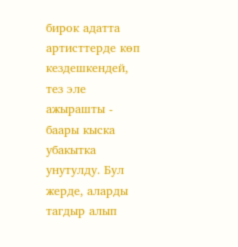бирок адатта артисттерде көп кездешкендей, тез эле ажырашты - баары кыска убакытка унутулду. Бул жерде, аларды тагдыр алып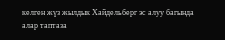келген жүз жылдык Хайдельберг эс алуу багында алар таптаза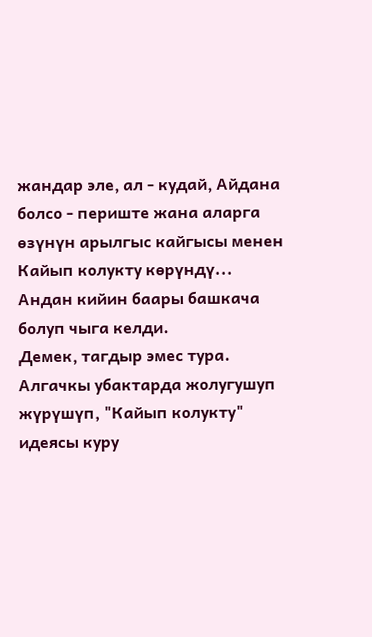жандар эле, ал - кудай, Айдана болсо - периште жана аларга өзүнүн арылгыс кайгысы менен Кайып колукту көрүндү...
Андан кийин баары башкача болуп чыга келди.
Демек, тагдыр эмес тура. Алгачкы убактарда жолугушуп жүрүшүп, "Кайып колукту" идеясы куру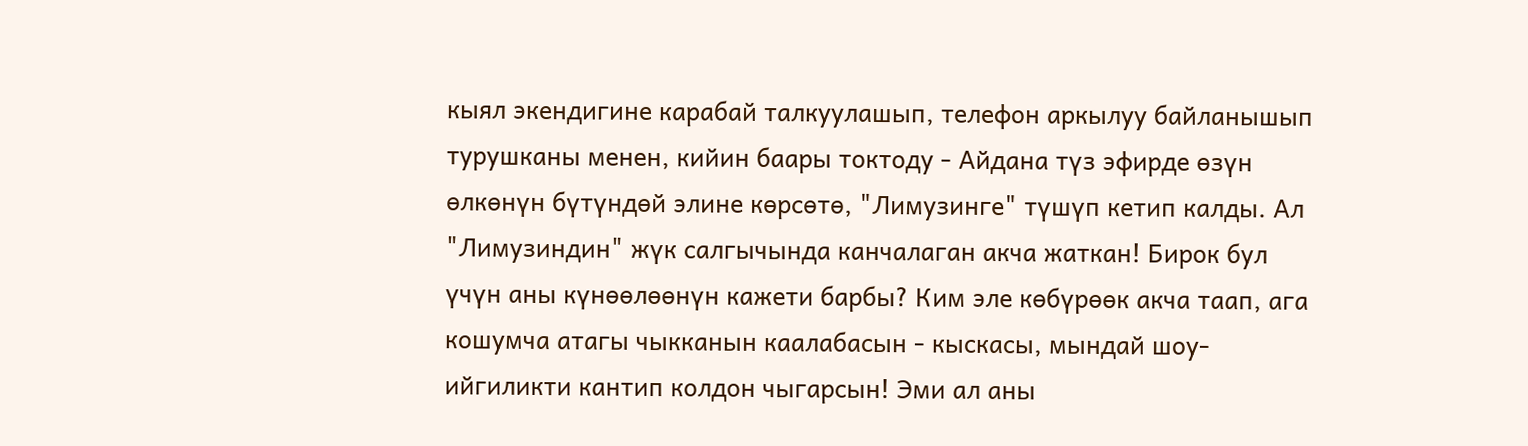кыял экендигине карабай талкуулашып, телефон аркылуу байланышып турушканы менен, кийин баары токтоду - Айдана түз эфирде өзүн өлкөнүн бүтүндөй элине көрсөтө, "Лимузинге" түшүп кетип калды. Ал "Лимузиндин" жүк салгычында канчалаган акча жаткан! Бирок бул үчүн аны күнөөлөөнүн кажети барбы? Ким эле көбүрөөк акча таап, ага кошумча атагы чыкканын каалабасын - кыскасы, мындай шоу-ийгиликти кантип колдон чыгарсын! Эми ал аны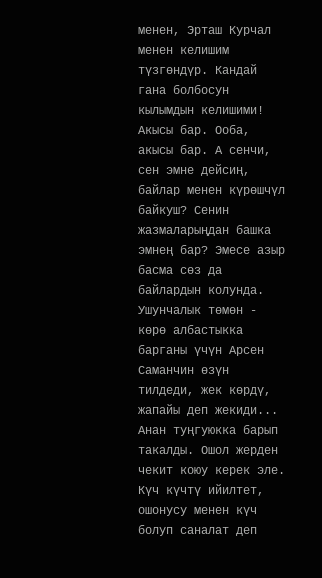менен, Эрташ Курчал менен келишим түзгөндүр. Кандай гана болбосун кылымдын келишими! Акысы бар. Ооба, акысы бар. А сенчи, сен эмне дейсиң, байлар менен күрөшчүл байкуш? Сенин жазмаларыңдан башка эмнең бар? Эмесе азыр басма сөз да байлардын колунда. Ушунчалык төмөн - көрө албастыкка барганы үчүн Арсен Саманчин өзүн тилдеди, жек көрдү, жапайы деп жекиди... Анан туңгуюкка барып такалды. Ошол жерден чекит коюу керек эле. Күч күчтү ийилтет, ошонусу менен күч болуп саналат деп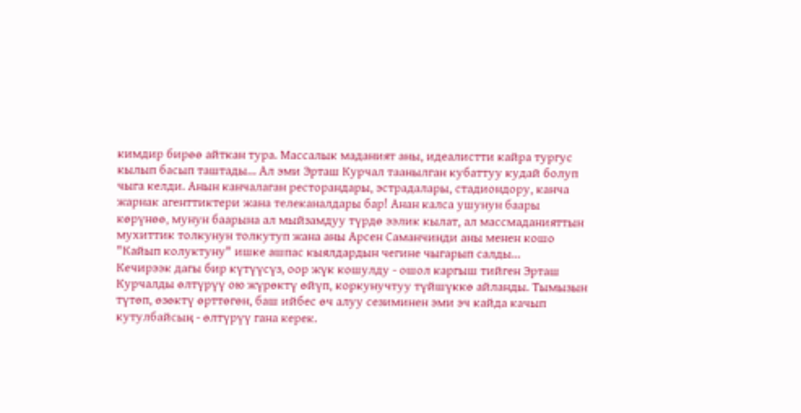кимдир бирөө айткан тура. Массалык маданият аны, идеалистти кайра тургус кылып басып таштады... Ал эми Эрташ Курчал таанылган кубаттуу кудай болуп чыга келди. Анын канчалаган ресторандары, эстрадалары, стадиондору, канча жарнак агенттиктери жана телеканалдары бар! Анан калса ушунун баары көрүнөө, мунун баарына ал мыйзамдуу түрдө ээлик кылат, ал массмаданияттын мухиттик толкунун толкутуп жана аны Арсен Саманчинди аны менен кошо "Кайып колуктуну" ишке ашпас кыялдардын чегине чыгарып салды...
Кечирээк дагы бир күтүүсүз, оор жүк кошулду - ошол каргыш тийген Эрташ Курчалды өлтүрүү ою жүрөктү өйүп, коркунучтуу түйшүккө айланды. Тымызын түтөп, өзөктү өрттөгөн, баш ийбес өч алуу сезиминен эми эч кайда качып кутулбайсың - өлтүрүү гана керек.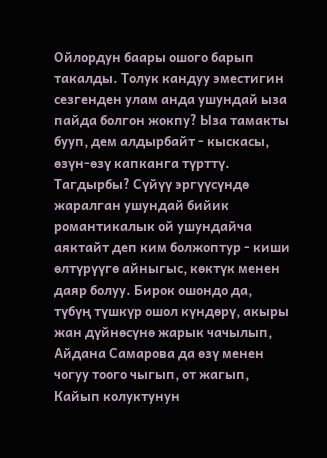Ойлордун баары ошого барып такалды. Толук кандуу эместигин сезгенден улам анда ушундай ыза пайда болгон жокпу? Ыза тамакты бууп, дем алдырбайт - кыскасы, өзүн-өзү капканга түрттү. Тагдырбы? Сүйүү эргүүсүндө жаралган ушундай бийик романтикалык ой ушундайча аяктайт деп ким болжоптур - киши өлтүрүүгө айныгыс, көктүк менен даяр болуу. Бирок ошондо да, түбүң түшкүр ошол күндөрү, акыры жан дүйнөсүнө жарык чачылып, Айдана Самарова да өзү менен чогуу тоого чыгып, от жагып, Кайып колуктунун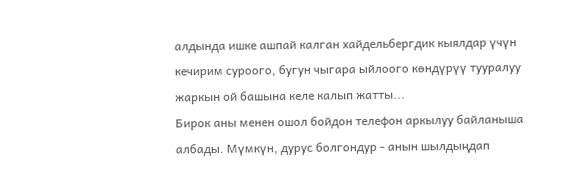алдында ишке ашпай калган хайдельбергдик кыялдар үчүн кечирим суроого, бугун чыгара ыйлоого көндүрүү тууралуу жаркын ой башына келе калып жатты...
Бирок аны менен ошол бойдон телефон аркылуу байланыша албады. Мүмкүн, дурус болгондур - анын шылдыңдап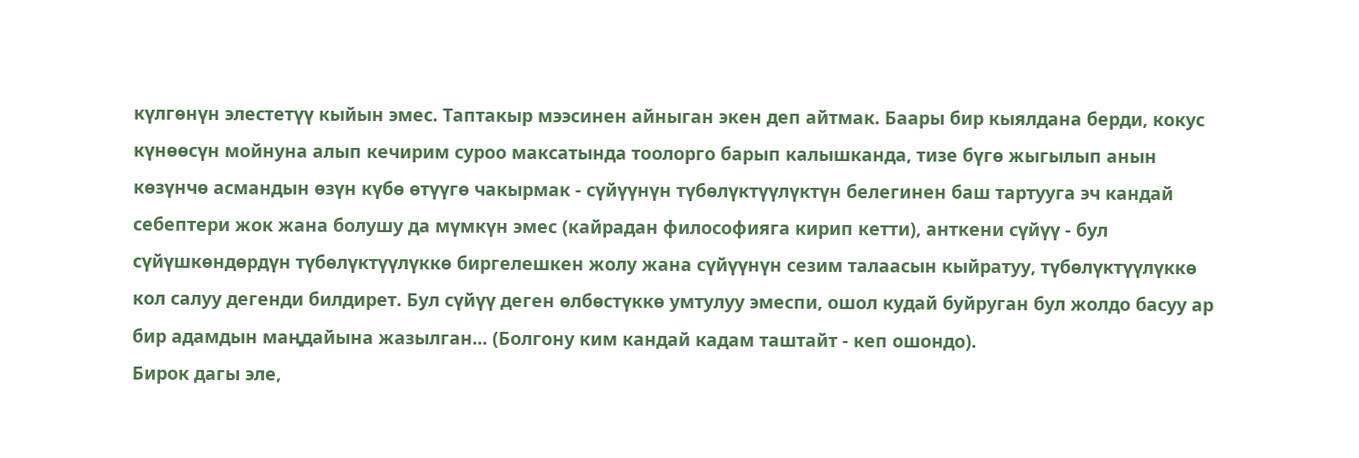күлгөнүн элестетүү кыйын эмес. Таптакыр мээсинен айныган экен деп айтмак. Баары бир кыялдана берди, кокус күнөөсүн мойнуна алып кечирим суроо максатында тоолорго барып калышканда, тизе бүгө жыгылып анын көзүнчө асмандын өзүн күбө өтүүгө чакырмак - сүйүүнүн түбөлүктүүлүктүн белегинен баш тартууга эч кандай себептери жок жана болушу да мүмкүн эмес (кайрадан философияга кирип кетти), анткени сүйүү - бул сүйүшкөндөрдүн түбөлүктүүлүккө биргелешкен жолу жана сүйүүнүн сезим талаасын кыйратуу, түбөлүктүүлүккө кол салуу дегенди билдирет. Бул сүйүү деген өлбөстүккө умтулуу эмеспи, ошол кудай буйруган бул жолдо басуу ар бир адамдын маңдайына жазылган... (Болгону ким кандай кадам таштайт - кеп ошондо).
Бирок дагы эле,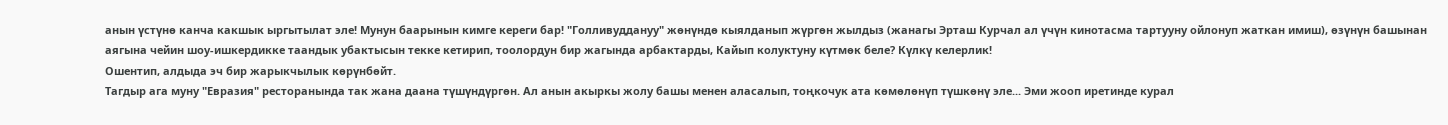анын үстүнө канча какшык ыргытылат эле! Мунун баарынын кимге кереги бар! "Голливуддануу" жөнүндө кыялданып жүргөн жылдыз (жанагы Эрташ Курчал ал үчүн кинотасма тартууну ойлонуп жаткан имиш), өзүнүн башынан аягына чейин шоу-ишкердикке таандык убактысын текке кетирип, тоолордун бир жагында арбактарды, Кайып колуктуну күтмөк беле? Күлкү келерлик!
Ошентип, алдыда эч бир жарыкчылык көрүнбөйт.
Тагдыр ага муну "Евразия" ресторанында так жана даана түшүндүргөн. Ал анын акыркы жолу башы менен аласалып, тоңкочук ата көмөлөнүп түшкөнү эле... Эми жооп иретинде курал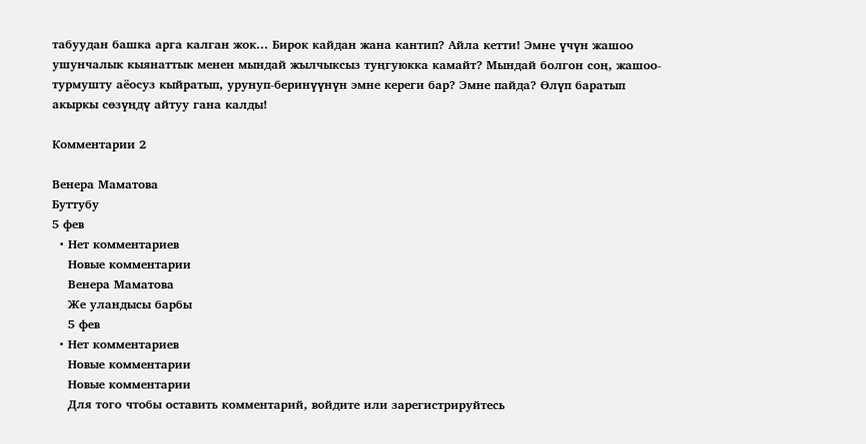табуудан башка арга калган жок... Бирок кайдан жана кантип? Айла кетти! Эмне үчүн жашоо ушунчалык кыянаттык менен мындай жылчыксыз туңгуюкка камайт? Мындай болгон соң, жашоо-турмушту аёосуз кыйратып, урунуп-беринүүнүн эмне кереги бар? Эмне пайда? Өлүп баратып акыркы сөзүңдү айтуу гана калды!

Комментарии 2

Венера Маматова
Буттубу
5 фев
  • Нет комментариев
    Новые комментарии
    Венера Маматова
    Же уландысы барбы
    5 фев
  • Нет комментариев
    Новые комментарии
    Новые комментарии
    Для того чтобы оставить комментарий, войдите или зарегистрируйтесь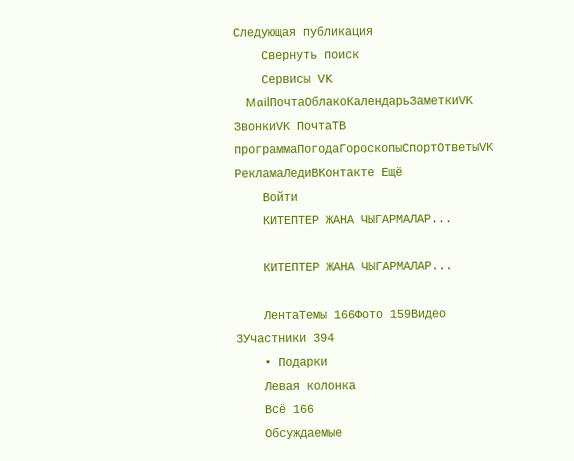Следующая публикация
    Свернуть поиск
    Сервисы VK
    MailПочтаОблакоКалендарьЗаметкиVK ЗвонкиVK ПочтаТВ программаПогодаГороскопыСпортОтветыVK РекламаЛедиВКонтакте Ещё
    Войти
    КИТЕПТЕР ЖАНА ЧЫГАРМАЛАР...

    КИТЕПТЕР ЖАНА ЧЫГАРМАЛАР...

    ЛентаТемы 166Фото 159Видео 3Участники 394
    • Подарки
    Левая колонка
    Всё 166
    Обсуждаемые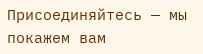Присоединяйтесь — мы покажем вам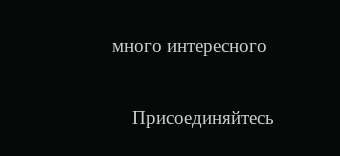много интересного

    Присоединяйтесь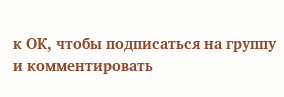к ОК, чтобы подписаться на группу и комментировать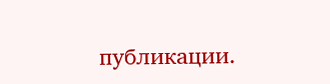публикации.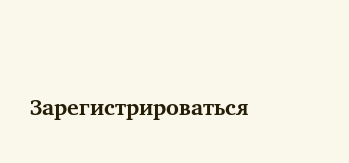Зарегистрироваться